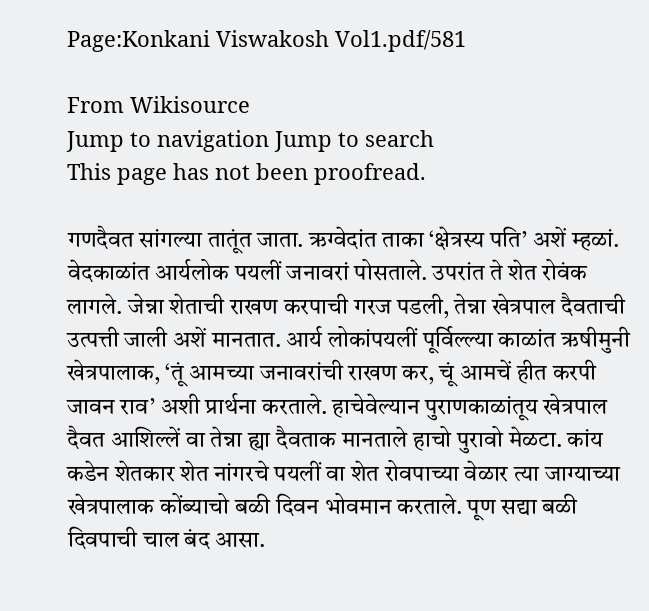Page:Konkani Viswakosh Vol1.pdf/581

From Wikisource
Jump to navigation Jump to search
This page has not been proofread.

गणदैवत सांगल्या तातूंत जाता. ऋग्वेदांत ताका ‘क्षेत्रस्य पति’ अशें म्हळां. वेदकाळांत आर्यलोक पयलीं जनावरां पोसताले. उपरांत ते शेत रोवंक लागले. जेन्ना शेताची राखण करपाची गरज पडली, तेन्ना खेत्रपाल दैवताची उत्पत्ती जाली अशें मानतात. आर्य लोकांपयलीं पूर्विल्ल्या काळांत ऋषीमुनी खेत्रपालाक, ‘तूं आमच्या जनावरांची राखण कर, चूं आमचें हीत करपी जावन राव’ अशी प्रार्थना करताले. हाचेवेल्यान पुराणकाळांतूय खेत्रपाल दैवत आशिल्लें वा तेन्ना ह्या दैवताक मानताले हाचो पुरावो मेळटा. कांय कडेन शेतकार शेत नांगरचे पयलीं वा शेत रोवपाच्या वेळार त्या जाग्याच्या खेत्रपालाक कोंब्याचो बळी दिवन भोवमान करताले. पूण सद्या बळी दिवपाची चाल बंद आसा.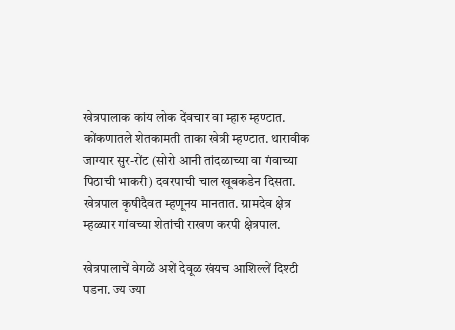खेत्रपालाक कांय लोक देंवचार वा म्हारु म्हण्टात. कोंकणातले शेतकामती ताका खेत्री म्हण्टात. थारावीक जाग्यार सुर-रोंट (सोरो आनी तांदळाच्या वा गंवाच्या पिठाची भाकरी) दवरपाची चाल खूबकडेन दिसता. खेत्रपाल कृषीदैवत म्हणूनय मानतात. ग्रामदेव क्षेत्र म्हळ्यार गांवच्या शेतांची राखण करपी क्षेत्रपाल.

खेत्रपालाचें वेगळें अशें देवूळ खंयच आशिल्लें दिश्टी पडना. ज्य ज्या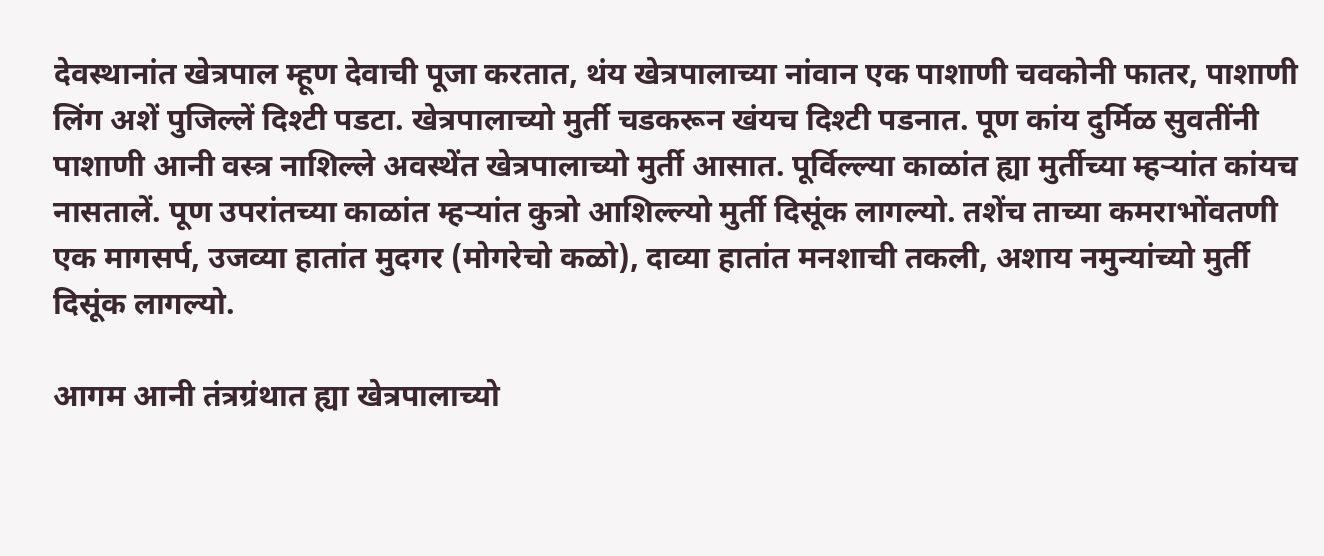देवस्थानांत खेत्रपाल म्हूण देवाची पूजा करतात, थंय खेत्रपालाच्या नांवान एक पाशाणी चवकोनी फातर, पाशाणी लिंग अशें पुजिल्लें दिश्टी पडटा. खेत्रपालाच्यो मुर्ती चडकरून खंयच दिश्टी पडनात. पूण कांय दुर्मिळ सुवतींनी पाशाणी आनी वस्त्र नाशिल्ले अवस्थेंत खेत्रपालाच्यो मुर्ती आसात. पूर्विल्ल्या काळांत ह्या मुर्तीच्या म्हऱ्यांत कांयच नासतालें. पूण उपरांतच्या काळांत म्हऱ्यांत कुत्रो आशिल्ल्यो मुर्ती दिसूंक लागल्यो. तशेंच ताच्या कमराभोंवतणी एक मागसर्प, उजव्या हातांत मुदगर (मोगरेचो कळो), दाव्या हातांत मनशाची तकली, अशाय नमुन्यांच्यो मुर्ती दिसूंक लागल्यो.

आगम आनी तंत्रग्रंथात ह्या खेत्रपालाच्यो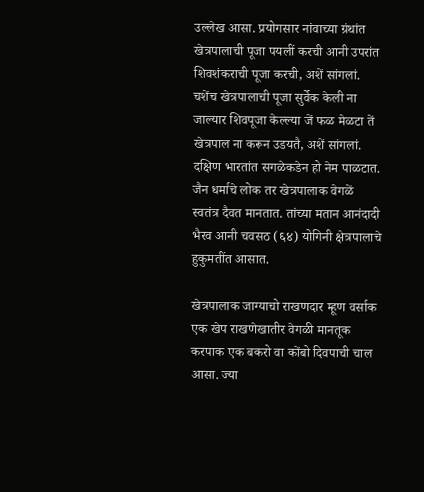उल्लेख आसा. प्रयोगसार नांवाच्या ग्रंथांत खेत्रपालाची पूजा पयलीं करची आनी उपरांत शिवशंकराची पूजा करची, अशें सांगलां. चशेंच खेत्रपालाची पूजा सुर्वेक केली ना जाल्यार शिवपूजा केल्ल्या जें फळ मेळटा तें खेत्रपाल ना करून उडयतै, अशें सांगलां. दक्षिण भारतांत सगळेकडेन हो नेम पाळटात. जैन धर्माचे लोक तर खेत्रपालाक वेगळें स्वतंत्र दैवत मानतात. तांच्या मतान आनंदादी भैरव आनी चवसठ (६४) योगिनी क्षेत्रपालाचे हुकुमतींत आसात.

खेत्रपालाक जाग्याचो राखणदार म्हूण वर्साक एक खेप राखणेखातीर वेगळी मानतूक करपाक एक बकरो वा कोंबो दिवपाची चाल आसा. ज्या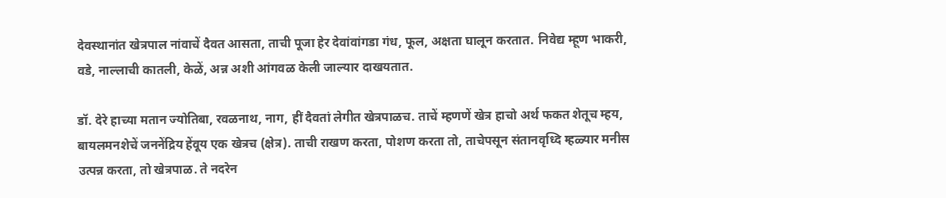देवस्थानांत खेत्रपाल नांवाचें दैवत आसता, ताची पूजा हेर देवांवांगडा गंध, फूल, अक्षता घालून करतात. निवेद्य म्हूण भाकरी, वडे, नाल्लाची कातली, केळें, अन्न अशी आंगवळ केली जाल्यार दाखयतात.

डॉ. देरे हाच्या मतान ज्योतिबा, रवळनाथ, नाग, हीं दैवतां लेगीत खेत्रपाळच. ताचें म्हणणें खेत्र हाचो अर्थ फकत शेतूच म्हय, बायलमनशेचें जननेंद्रिय हेंवूय एक खेत्रच (क्षेत्र). ताची राखण करता, पोशण करता तो, ताचेपसून संतानवृध्दि म्हळ्यार मनीस उत्पन्न करता, तो खेत्रपाळ. ते नदरेन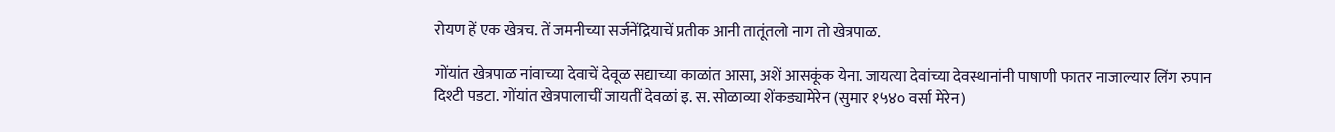रोयण हें एक खेत्रच. तें जमनीच्या सर्जनेंद्रियाचें प्रतीक आनी तातूंतलो नाग तो खेत्रपाळ.

गोंयांत खेत्रपाळ नांवाच्या देवाचें देवूळ सद्याच्या काळांत आसा, अशें आसकूंक येना. जायत्या देवांच्या देवस्थानांनी पाषाणी फातर नाजाल्यार लिंग रुपान दिश्टी पडटा. गोंयांत खेत्रपालाचीं जायतीं देवळां इ. स. सोळाव्या शेंकड्यामेरेन (सुमार १५४० वर्सा मेरेन)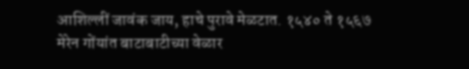आशिल्लीं जावंक जाय, हाचे पुरावे मेळटात. १५४० ते १५६७ मेरेन गोंयांत बाटाबाटीच्या वेळार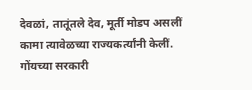देवळां, तातूंतले देव, मूर्ती मोडप असलीं कामा त्यावेळच्या राज्यकर्त्यांनी केलीं. गोंयच्या सरकारी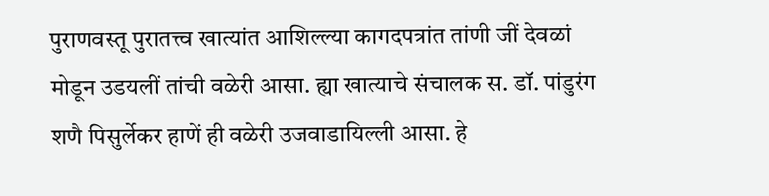पुराणवस्तू पुरातत्त्व खात्यांत आशिल्ल्या कागदपत्रांत तांणी जीं देवळां मोडून उडयलीं तांची वळेरी आसा. ह्या खात्याचे संचालक स. डॉ. पांडुरंग शणै पिसुर्लेकर हाणें ही वळेरी उजवाडायिल्ली आसा. हे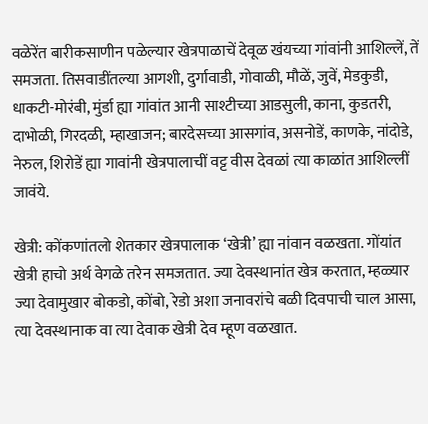वळेरेंत बारीकसाणीन पळेल्यार खेत्रपाळाचें देवूळ खंयच्या गांवांनी आशिल्लें, तें समजता. तिसवाडींतल्या आगशी, दुर्गावाडी, गोवाळी, मौळें, जुवें, मेडकुडी, धाकटी-मोरंबी, मुंर्डा ह्या गांवांत आनी साश्टीच्या आडसुली, काना, कुडतरी, दाभोळी, गिरदळी, म्हाखाजन; बारदेसच्या आसगांव, असनोडें, काणके, नांदोडे, नेरुल, शिरोडें ह्या गावांनी खेत्रपालाचीं वट्ट वीस देवळां त्या काळांत आशिल्लीं जावंये.

खेत्री: कोंकणांतलो शेतकार खेत्रपालाक ‘खेत्री’ ह्या नांवान वळखता. गोंयांत खेत्री हाचो अर्थ वेगळे तरेन समजतात. ज्या देवस्थानांत खेत्र करतात, म्हळ्यार ज्या देवामुखार बोकडो, कोंबो, रेडो अशा जनावरांचे बळी दिवपाची चाल आसा, त्या देवस्थानाक वा त्या देवाक खेत्री देव म्हूण वळखात.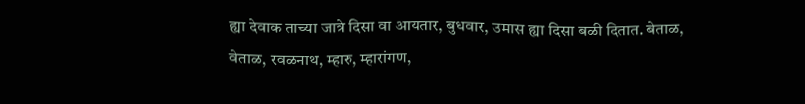ह्या देवाक ताच्या जात्रे दिसा वा आयतार, बुधवार, उमास ह्या दिसा बळी दितात. बेताळ, वेताळ, रवळनाथ, म्हारु, म्हारांगण,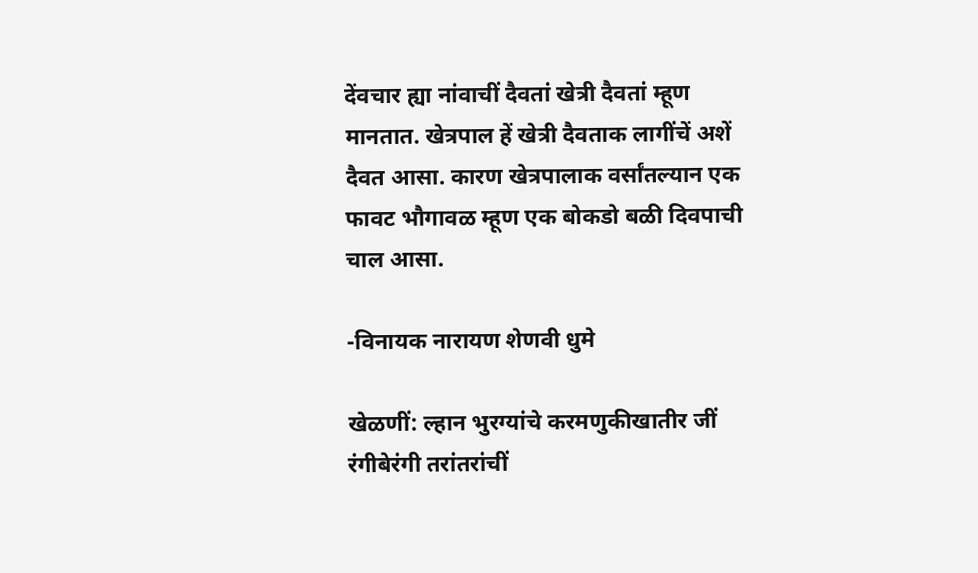देंवचार ह्या नांवाचीं दैवतां खेत्री दैवतां म्हूण मानतात. खेत्रपाल हें खेत्री दैवताक लागींचें अशें दैवत आसा. कारण खेत्रपालाक वर्सांतल्यान एक फावट भौगावळ म्हूण एक बोकडो बळी दिवपाची चाल आसा.

-विनायक नारायण शेणवी धुमे

खेळणीं: ल्हान भुरग्यांचे करमणुकीखातीर जीं रंगीबेरंगी तरांतरांचीं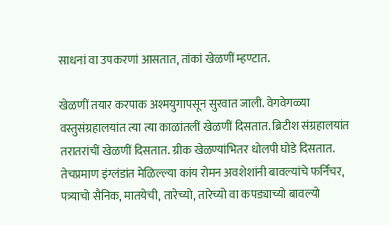साधनां वा उपकरणां आसतात, तांकां खेळणीं म्हण्टात.

खेळणीं तयार करपाक अश्मयुगापसून सुरवात जाली. वेगवेगळ्या वस्तुसंग्रहालयांत त्या त्या काळांतलीं खेळणीं दिसतात. ब्रिटीश संग्रहालयांत तरातरांचीं खेळणीं दिसतात. ग्रीक खेळण्यांभितर धोलपी घोडे दिसतात. तेचप्रमाण इंग्लंडांत मेळिल्ल्या कांय रोमन अवशेशांनी बावल्यांचे फर्निचर, पत्र्याचो सैनिक, मातयेची, तारेच्यो, तारेच्यो वा कपड्याच्यो बावल्यो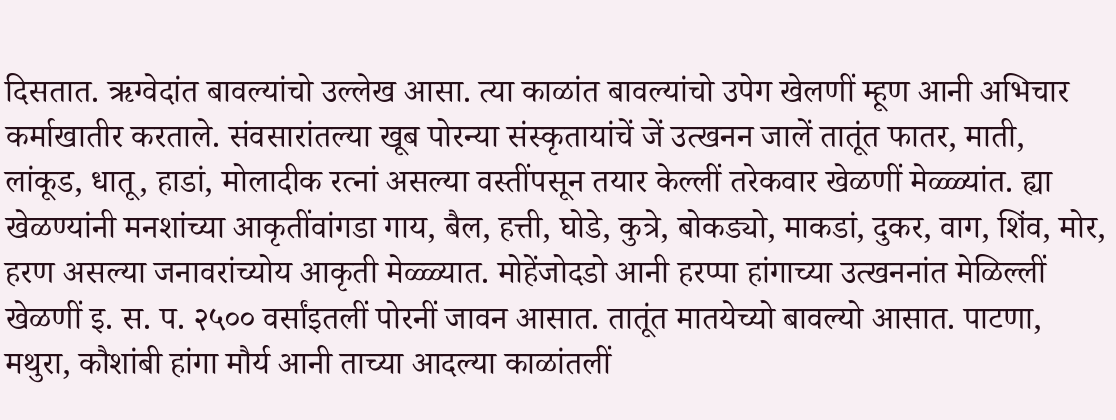दिसतात. ऋग्वेदांत बावल्यांचो उल्लेख आसा. त्या काळांत बावल्यांचो उपेग खेलणीं म्हूण आनी अभिचार कर्माखातीर करताले. संवसारांतल्या खूब पोरन्या संस्कृतायांचें जें उत्खनन जालें तातूंत फातर, माती, लांकूड, धातू, हाडां, मोलादीक रत्नां असल्या वस्तींपसून तयार केल्लीं तरेकवार खेळणीं मेळ्ळ्यांत. ह्या खेळण्यांनी मनशांच्या आकृतींवांगडा गाय, बैल, हत्ती, घोडे, कुत्रे, बोकड्यो, माकडां, दुकर, वाग, शिंव, मोर, हरण असल्या जनावरांच्योय आकृती मेळ्ळ्यात. मोहेंजोदडो आनी हरप्पा हांगाच्या उत्खननांत मेळिल्लीं खेळणीं इ. स. प. २५०० वर्सांइतलीं पोरनीं जावन आसात. तातूंत मातयेच्यो बावल्यो आसात. पाटणा, मथुरा, कौशांबी हांगा मौर्य आनी ताच्या आदल्या काळांतलीं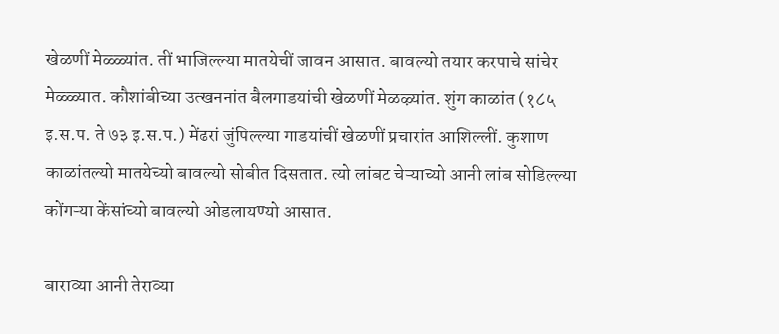खेळणीं मेळ्ळ्यांत. तीं भाजिल्ल्या मातयेचीं जावन आसात. बावल्यो तयार करपाचे सांचेर मेळ्ळ्यात. कौशांबीच्या उत्खननांत बैलगाडयांची खेळणीं मेळऴ्यांत. शुंग काळांत (१८५ इ.स.प. ते ७३ इ.स.प.) मेंढरां जुंपिल्ल्या गाडयांचीं खेळणीं प्रचारांत आशिल्लीं. कुशाण काळांतल्यो मातयेच्यो बावल्यो सोबीत दिसतात. त्यो लांबट चेऱ्याच्यो आनी लांब सोडिल्ल्या कोंगऱ्या केंसांच्यो बावल्यो ओडलायण्यो आसात.

बाराव्या आनी तेराव्या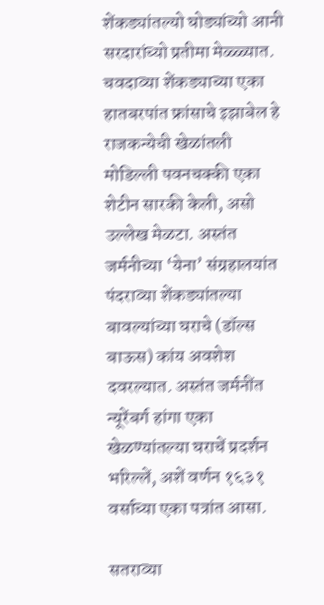शेंकड्यांतल्यो घोड्यांच्यो आनी सरदारांच्यो प्रतीमा मेळ्ळ्यात. चवदाव्या शेंकड्याच्या एका हातबरपांत फ्रांसाचे इझाबेल हे राजकन्येची खेळांतली मोडिल्ली पवनचक्की एका शेटीन सारकी केली, असो उल्लेख मेळटा. अस्तंत जर्मनीच्या ‘येना’ संग्रहालयांत पंदराव्या शेंकड्यांतल्या बावल्यांच्या घराचे (डॉल्स बाऊस) कांय अवशेश दवरल्यात. अस्तंत जर्मनींत न्यूरेंबर्ग हांगा एका खेळण्यांतल्या घराचें प्रदर्शन भरिल्लें, अशें वर्णन १६३१ वर्साच्या एका पत्रांत आसा.

सतराव्या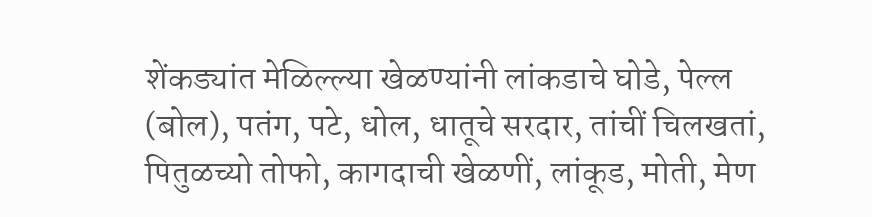शेंकड्यांत मेळिल्ल्या खेळण्यांनी लांकडाचे घोडे, पेल्ल (बोल), पतंग, पटे, धोल, धातूचे सरदार, तांचीं चिलखतां, पितुळच्यो तोफो, कागदाची खेळणीं, लांकूड, मोती, मेण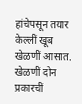हांचेपसून तयार केल्लीं खूब खेळणीं आसात. खेळणीं दोन प्रकारचीं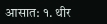आसात: १. थीर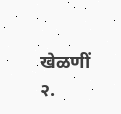खेळणीं २.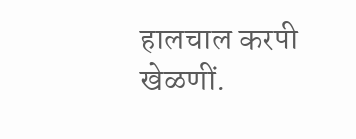हालचाल करपी खेळणीं.